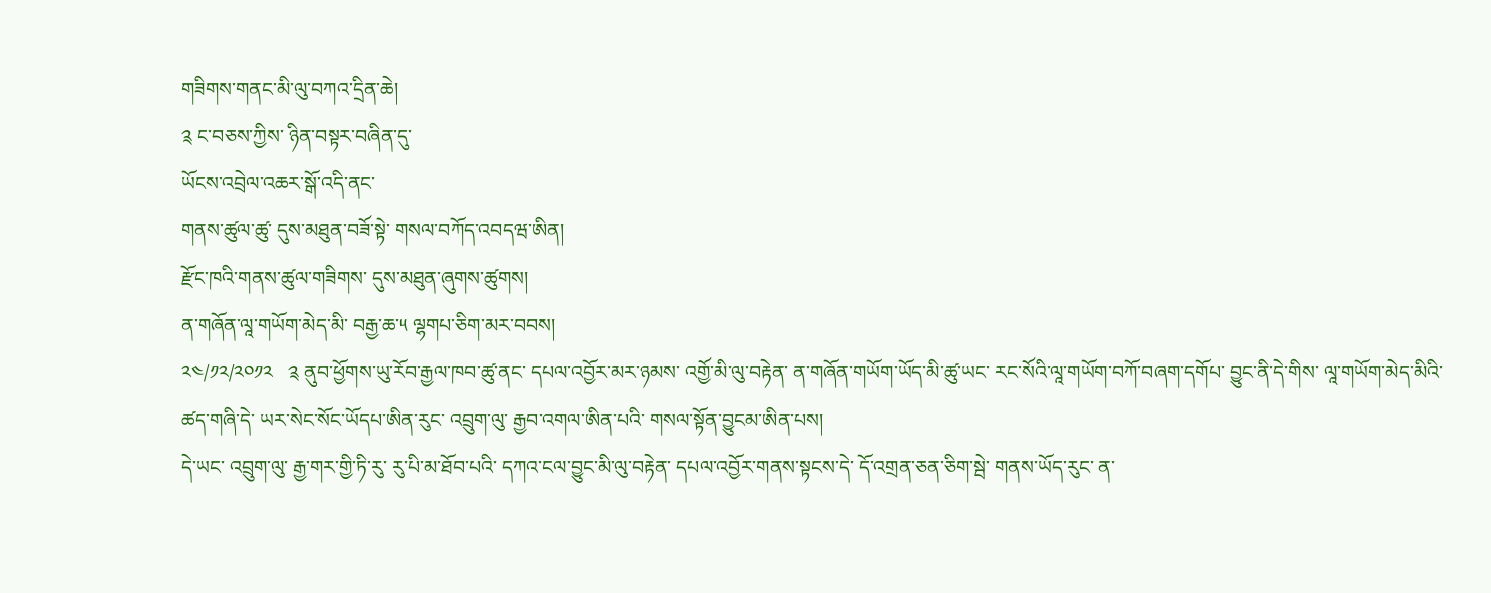གཟིགས་གནང་མི་ལུ་བཀའ་དྲིན་ཆེ།
༉ ང་བཅས་ཀྱིས་ ཉིན་བསྟར་བཞིན་དུ་
ཡོངས་འབྲེལ་འཆར་སྒོ་འདི་ནང་
གནས་ཚུལ་ཚུ་ དུས་མཐུན་བཟོ་སྟེ་ གསལ་བཀོད་འབདཝ་ཨིན།
རྫོང་ཁའི་གནས་ཚུལ་གཟིགས་ དུས་མཐུན་ཞུགས་ཚུགས།
ན་གཞོན་ལཱ་གཡོག་མེད་མི་ བརྒྱ་ཆ་༥ ལྷགཔ་ཅིག་མར་བབས།
༢༤/༡༢/༢༠༡༢   ༉ ནུབ་ཕྱོགས་ཡུ་རོབ་རྒྱལ་ཁབ་ཚུ་ནང་ དཔལ་འབྱོར་མར་ཉམས་ འགྱོ་མི་ལུ་བརྟེན་ ན་གཞོན་གཡོག་ཡོད་མི་ཚུ་ཡང་ རང་སོའི་ལཱ་གཡོག་བཀོ་བཞག་དགོཔ་ བྱུང་ནི་དེ་གིས་ ལཱ་གཡོག་མེད་མིའི་ ཚད་གཞི་དེ་ ཡར་སེང་སོང་ཡོདཔ་ཨིན་རུང་ འབྲུག་ལུ་ རྒྱབ་འགལ་ཨིན་པའི་ གསལ་སྟོན་བྱུངམ་ཨིན་པས།
དེ་ཡང་ འབྲུག་ལུ་ རྒྱ་གར་གྱི་ཏི་རུ་ རུ་པི་མ་ཐོབ་པའི་ དཀའ་ངལ་བྱུང་མི་ལུ་བརྟེན་ དཔལ་འབྱོར་གནས་སྟངས་དེ་ དོ་འགྲན་ཅན་ཅིག་སྦེ་ གནས་ཡོད་རུང་ ན་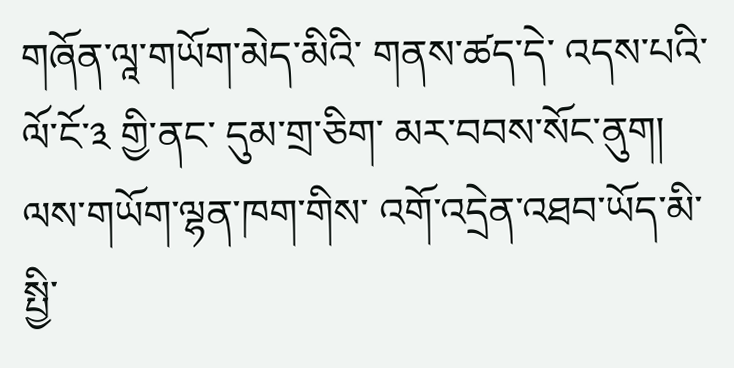གཞོན་ལཱ་གཡོག་མེད་མིའི་ གནས་ཚད་དེ་ འདས་པའི་ལོ་ངོ་༣ གྱི་ནང་ དུམ་གྲ་ཅིག་ མར་བབས་སོང་ནུག།
ལས་གཡོག་ལྷན་ཁག་གིས་ འགོ་འདྲེན་འཐབ་ཡོད་མི་ སྤྱི་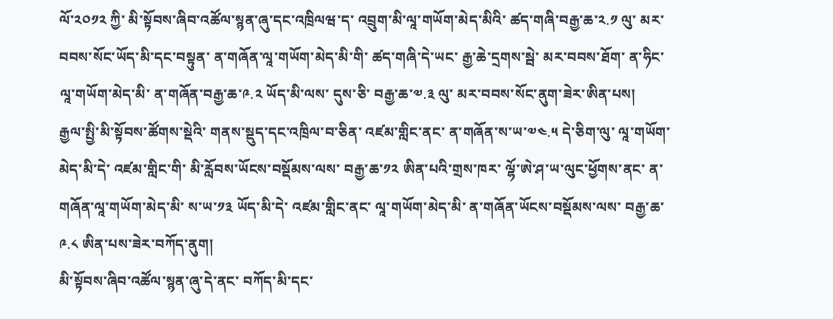ལོ་༢༠༡༢ ཀྱི་ མི་སྟོབས་ཞིབ་འཚོལ་སྙན་ཞུ་དང་འཁྲིལཝ་ད་ འབྲུག་མི་ལཱ་གཡོག་མེད་མིའི་ ཚད་གཞི་བརྒྱ་ཆ་༢.༡ ལུ་ མར་བབས་སོང་ཡོད་མི་དང་བསྟུན་ ན་གཞོན་ལཱ་གཡོག་མེད་མི་གི་ ཚད་གཞི་དེ་ཡང་ རྒྱ་ཆེ་དྲགས་སྦེ་ མར་བབས་ཐོག་ ན་ཧིང་ ལཱ་གཡོག་མེད་མི་ ན་གཞོན་བརྒྱ་ཆ་༩.༢ ཡོད་མི་ལས་ དུས་ཅི་ བརྒྱ་ཆ་༧.༣ ལུ་ མར་བབས་སོང་ནུག་ཟེར་ཨིན་པས།
རྒྱལ་སྤྱི་མི་སྟོབས་ཚོགས་སྡེའི་ གནས་སྡུད་དང་འཁྲིལ་བ་ཅིན་ འཛམ་གླིང་ནང་ ན་གཞོན་ས་ཡ་༧༤.༥ དེ་ཅིག་ལུ་ ལཱ་གཡོག་མེད་མི་དེ་ འཛམ་གླིང་གི་ མི་རློབས་ཡོངས་བསྡོམས་ལས་ བརྒྱ་ཆ་༡༢ ཨིན་པའི་གྲས་ཁར་ ལྷོ་ཨེ་ཤ་ཡ་ལུང་ཕྱོགས་ནང་ ན་གཞོན་ལཱ་གཡོག་མེད་མི་ ས་ཡ་༡༣ ཡོད་མི་དེ་ འཛམ་གླིང་ནང་ ལཱ་གཡོག་མེད་མི་ ན་གཞོན་ཡོངས་བསྡོམས་ལས་ བརྒྱ་ཆ་༩.༨ ཨིན་པས་ཟེར་བཀོད་ནུག།
མི་སྟོབས་ཞིབ་འཚོལ་སྙན་ཞུ་དེ་ནང་ བཀོད་མི་དང་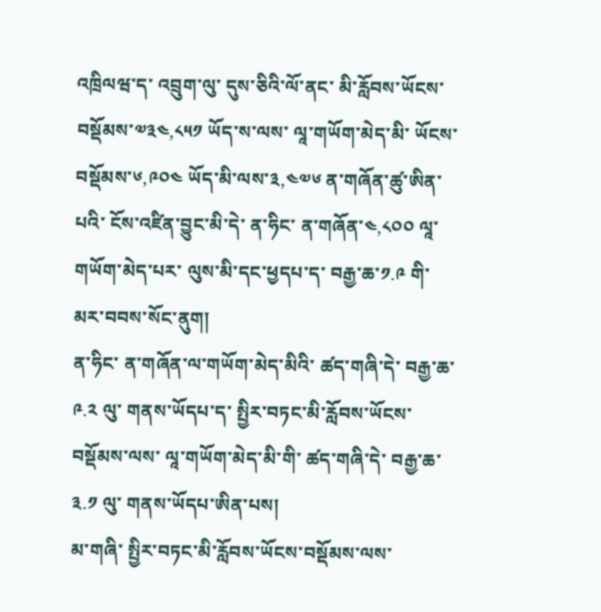འཁྲིལཝ་ད་ འབྲུག་ལུ་ དུས་ཅིའི་ལོ་ནང་ མི་རློབས་ཡོངས་བསྡོམས་༧༣༤,༨༥༡ ཡོད་ས་ལས་ ལཱ་གཡོག་མེད་མི་ ཡོངས་བསྡོམས་༦,༩༠༤ ཡོད་མི་ལས་༣,༤༧༦ ན་གཞོན་ཚུ་ཨིན་པའི་ ངོས་འཛིན་བྱུང་མི་དེ་ ན་ཧིང་ ན་གཞོན་༤,༨༠༠ ལཱ་གཡོག་མེད་པར་ ལུས་མི་དང་ཕྱདཔ་ད་ བརྒྱ་ཆ་༡.༩ གི་ མར་བབས་སོང་ནུག།
ན་ཧིང་ ན་གཞོན་ལ་གཡོག་མེད་མིའི་ ཚད་གཞི་དེ་ བརྒྱ་ཆ་༩.༢ ལུ་ གནས་ཡོདཔ་ད་ སྤྱིར་བཏང་མི་རློབས་ཡོངས་བསྡོམས་ལས་ ལཱ་གཡོག་མེད་མི་གི་ ཚད་གཞི་དེ་ བརྒྱ་ཆ་༣.༡ ལུ་ གནས་ཡོདཔ་ཨིན་པས།
མ་གཞི་ སྤྱིར་བཏང་མི་རློབས་ཡོངས་བསྡོམས་ལས་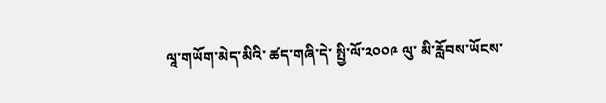ལཱ་གཡོག་མེད་མིའི་ ཚད་གཞི་དེ་ སྤྱི་ལོ་༢༠༠༩ ལུ་ མི་རློབས་ཡོངས་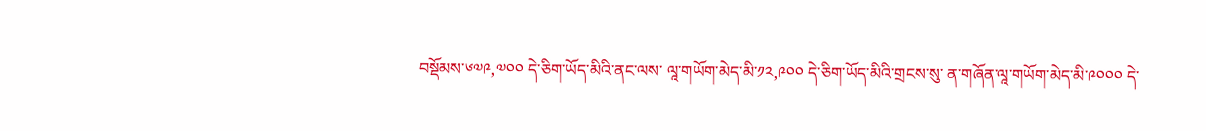བསྡོམས་༦༧༩,༧༠༠ དེ་ཅིག་ཡོད་མིའི་ནང་ལས་ ལཱ་གཡོག་མེད་མི་༡༢,༩༠༠ དེ་ཅིག་ཡོད་མིའི་གྲངས་སུ་ ན་གཞོན་ལཱ་གཡོག་མེད་མི་༩༠༠༠ དེ་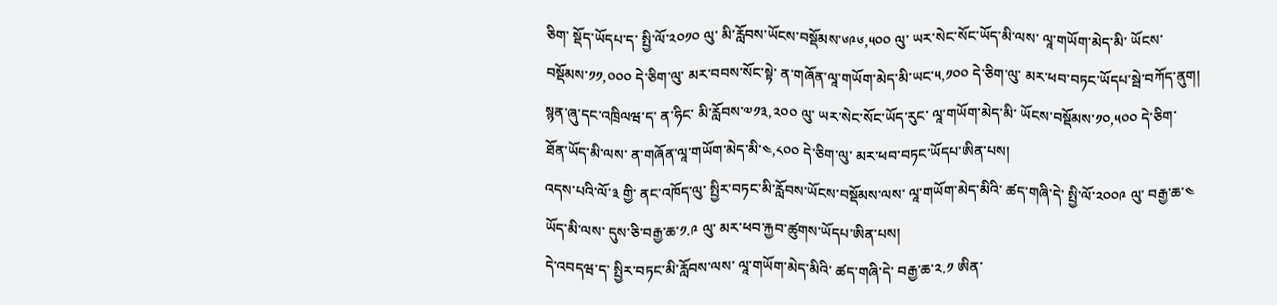ཅིག་ སྡོད་ཡོདཔ་ད་ སྤྱི་ལོ་༢༠༡༠ ལུ་ མི་རློབས་ཡོངས་བསྡོམས་༦༩༦,༥༠༠ ལུ་ ཡར་སེང་སོང་ཡོད་མི་ལས་ ལཱ་གཡོག་མེད་མི་ ཡོངས་བསྡོམས་༡༡,༠༠༠ དེ་ཅིག་ལུ་ མར་བབས་སོང་སྟེ་ ན་གཞོན་ལཱ་གཡོག་མེད་མི་ཡང་༥,༡༠༠ དེ་ཅིག་ལུ་ མར་ཕབ་བཏང་ཡོདཔ་སྦེ་བཀོད་ནུག།
སྙན་ཞུ་དང་འཁྲིལཝ་ད་ ན་ཧིང་ མི་རློབས་༧༡༣,༢༠༠ ལུ་ ཡར་སེང་སོང་ཡོད་རུང་ ལཱ་གཡོག་མེད་མི་ ཡོངས་བསྡོམས་༡༠,༥༠༠ དེ་ཅིག་ ཐོན་ཡོད་མི་ལས་ ན་གཞོན་ལཱ་གཡོག་མེད་མི་༤,༨༠༠ དེ་ཅིག་ལུ་ མར་ཕབ་བཏང་ཡོདཔ་ཨིན་པས།
འདས་པའི་ལོ་༣ གྱི་ ནང་འཁོད་ལུ་ སྤྱིར་བཏང་མི་རློབས་ཡོངས་བསྡོམས་ལས་ ལཱ་གཡོག་མེད་མིའི་ ཚད་གཞི་དེ་ སྤྱི་ལོ་༢༠༠༩ ལུ་ བརྒྱ་ཆ་༤ ཡོད་མི་ལས་ དུས་ཅི་བརྒྱ་ཆ་༡.༩ ལུ་ མར་ཕབ་རྐྱབ་ཚུགས་ཡོདཔ་ཨིན་པས།
དེ་འབདཝ་ད་ སྤྱིར་བཏང་མི་རློབས་ལས་ ལཱ་གཡོག་མེད་མིའི་ ཚད་གཞི་དེ་ བརྒྱ་ཆ་༢.༡ ཨིན་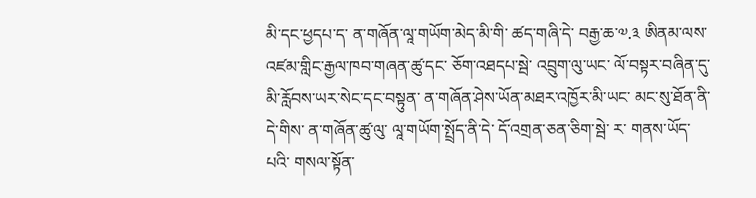མི་དང་ཕྱདཔ་ད་ ན་གཞོན་ལཱ་གཡོག་མེད་མི་གི་ ཚད་གཞི་དེ་ བརྒྱ་ཆ་༧.༣ ཨིནམ་ལས་ འཛམ་གླིང་རྒྱལ་ཁབ་གཞན་ཚུ་དང་ ཅོག་འཐདཔ་སྦེ་ འབྲུག་ལུ་ཡང་ ལོ་བསྟར་བཞིན་དུ་ མི་རློབས་ཡར་སེང་དང་བསྟུན་ ན་གཞོན་ཤེས་ཡོན་མཐར་འཁྱོར་མི་ཡང་ མང་སུ་ཐོན་ནི་དེ་གིས་ ན་གཞོན་ཚུ་ལུ་ ལཱ་གཡོག་སྤྲོད་ནི་དེ་ དོ་འགྲན་ཅན་ཅིག་སྦེ་ ར་ གནས་ཡོད་པའི་ གསལ་སྟོན་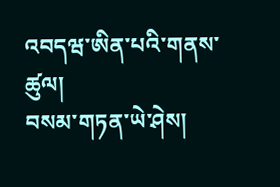འབདཝ་ཨིན་པའི་གནས་ཚུལ།
བསམ་གཏན་ཡེ་ཤེས།